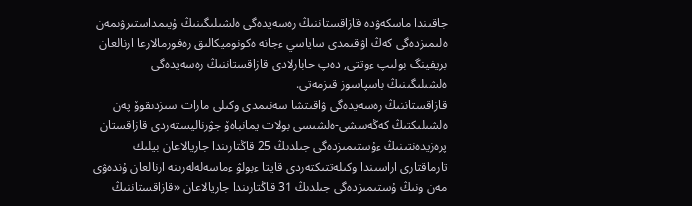جاقىندا ماسكەۋدە قازاقستاننىڭ رەسەيدەگى ەلشىلىگىنىڭ ۇيىمداستىرۋىمەن ەلىمىزدەگى كەڭ اۋقىمدى ساياسي ءجانە ەكونوميكالىق رەفورمالارعا ارنالعان بريفينگ بولىپ ءوتتى, دەپ حابارلادى قازاقستاننىڭ رەسەيدەگى ەلشىلىگىنىڭ باسپاسوز قىزمەتى.
قازاقستاننىڭ رەسەيدەگى ۋاقىتشا سەنىمدى وكىلى مارات سىزدىقوۆ پەن ەلشىلىكتىڭ كەڭەسشى-ەلشىسى بولات يمانباەۆ جۋرناليستەردى قازاقستان پرەزيدەنتىنىڭ ءۇستىمىزدەگى جىلدىڭ 25 قاڭتارىندا جاريالاعان بيلىك تارماقتارى اراسىندا وكىلەتتىكتەردى قايتا ءبولۋ ءماسەلەلەرىنە ارنالعان ۇندەۋى مەن ونىڭ ۇستىمىزدەگى جىلدىڭ 31 قاڭتارىندا جاريالاعان «قازاقستاننىڭ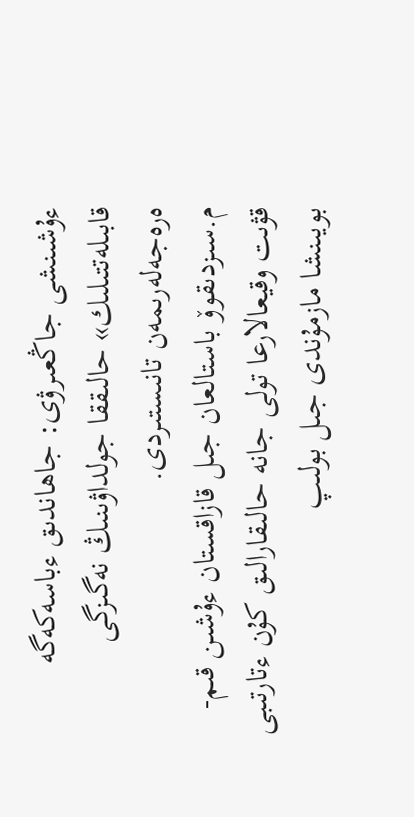ءۇشىنشى جاڭعىرۋى: جاھاندىق ءباسەكەگە قابىلەتتىلىك» حالىققا جولداۋىنىڭ نەگىزگى ەرەجەلەرىمەن تانىستىردى.
م.سىزدىقوۆ باستالعان جىل قازاقستان ءۇشىن قىم-قۋىت وقيعالارعا تولى جانە حالىقارالىق كۇن ءتارتىبى بويىنشا مازمۇندى جىل بولىپ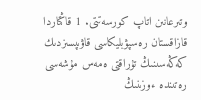وتىرعانىن اتاپ كورسەتتى. 1 قاڭتاردا قازاقستان رەسپۋبليكاسى قاۋىپسىزدىك كەڭەسىنىڭ تۇراقتى ەمەس مۇشەسى رەتىندە ءوزىنىڭ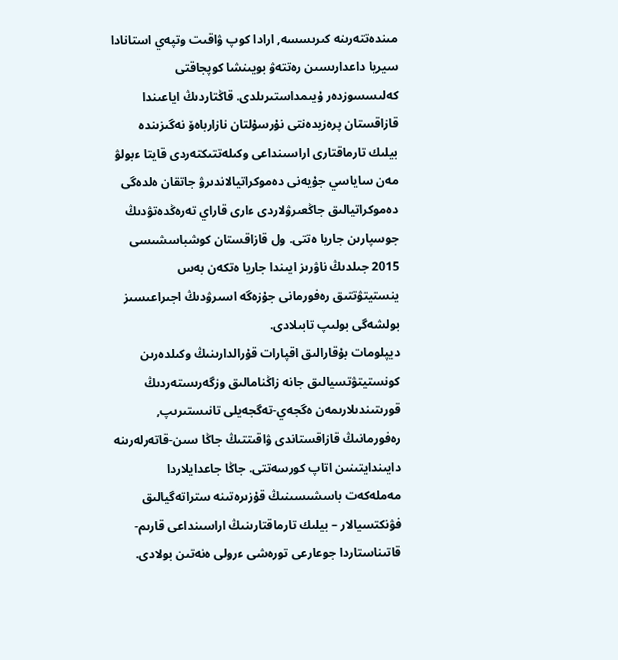مىندەتتەرىنە كىرىسسە, ارادا كوپ ۋاقىت وتپەي استانادا سيريا داعدارىسىن رەتتەۋ بويىنشا كوپجاقتى كەلىسسوزدەر ۇيىمداستىرىلدى. قاڭتاردىڭ اياعىندا قازاقستان پرەزيدەنتى نۇرسۇلتان نازارباەۆ نەگىزىندە بيلىك تارماقتارى اراسىنداعى وكىلەتتىكتەردى قايتا ءبولۋ مەن ساياسي جۇيەنى دەموكراتيالاندىرۋ جاتقان ەلدەگى دەموكراتيالىق جاڭعىرۋلاردى ءارى قاراي تەرەڭدەتۋدىڭ جوسپارىن جاريا ەتتى. ول قازاقستان كوشباسشىسى 2015 جىلدىڭ ناۋرىز ايىندا جاريا ەتكەن بەس ينستيتۋتتىق رەفورمانى جۇزەگە اسىرۋدىڭ اجىراعىسىز بولشەگى بولىپ تابىلادى.
ديپلومات بۇقارالىق اقپارات قۇرالدارىنىڭ وكىلدەرىن كونستيتۋتسيالىق جانە زاڭنامالىق وزگەرىستەردىڭ قورىتىندىلارىمەن ەگجەي-تەگجەيلى تانىستىرىپ, رەفورمانىڭ قازاقستاندى ۋاقىتتىڭ جاڭا سىن-قاتەرلەرىنە دايىندايتىنىن اتاپ كورسەتتى. جاڭا جاعدايلاردا مەملەكەت باسشىسىنىڭ قۇزىرەتىنە ستراتەگيالىق فۋنكتسيالار – بيلىك تارماقتارىنىڭ اراسىنداعى قارىم-قاتىناستاردا جوعارعى تورەشى ءرولى ەنەتىن بولادى.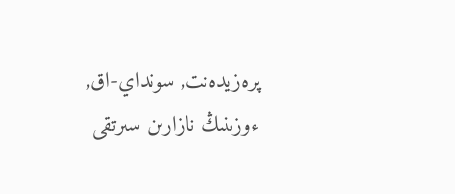پرەزيدەنت, سونداي-اق, ءوزىنىڭ نازارىن سىرتقى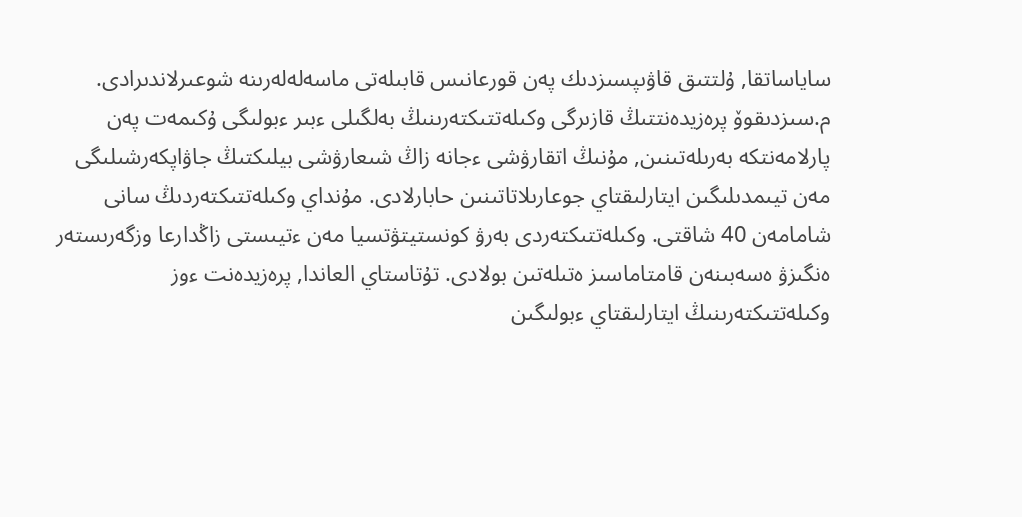ساياساتقا, ۇلتتىق قاۋىپسىزدىك پەن قورعانىس قابىلەتى ماسەلەلەرىنە شوعىرلاندىرادى.
م.سىزدىقوۆ پرەزيدەنتتىڭ قازىرگى وكىلەتتىكتەرىنىڭ بەلگىلى ءبىر ءبولىگى ۇكىمەت پەن پارلامەنتكە بەرىلەتىنىن, مۇنىڭ اتقارۋشى ءجانە زاڭ شىعارۋشى بيلىكتىڭ جاۋاپكەرشىلىگى مەن تيىمدىلىگىن ايتارلىقتاي جوعارىلاتاتىنىن حابارلادى. مۇنداي وكىلەتتىكتەردىڭ سانى شامامەن 40 شاقتى. وكىلەتتىكتەردى بەرۋ كونستيتۋتسيا مەن ءتيىستى زاڭدارعا وزگەرىستەر ەنگىزۋ ەسەبىنەن قامتاماسىز ەتىلەتىن بولادى. تۇتاستاي العاندا, پرەزيدەنت ءوز وكىلەتتىكتەرىنىڭ ايتارلىقتاي ءبولىگىن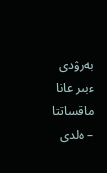بەرۋدى ءبىر عانا ماقساتتا – ەلدى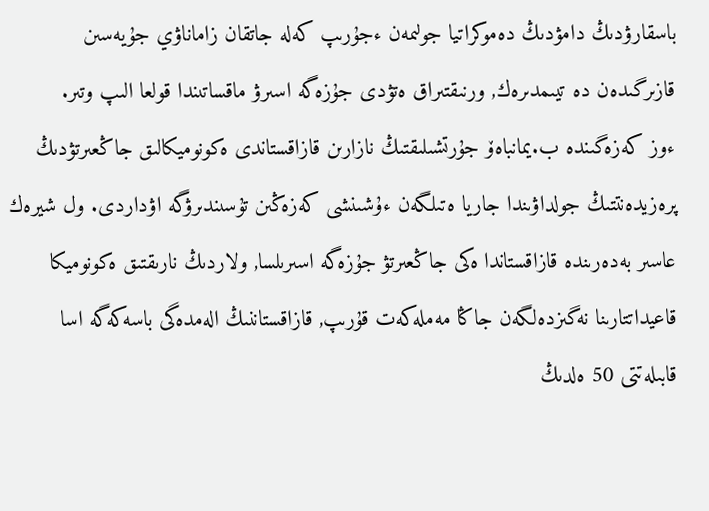باسقارۋدىڭ دامۋدىڭ دەموكراتيا جولىمەن ءجۇرىپ كەلە جاتقان زاماناۋي جۇيەسىن قازىرگىدەن دە تيىمدىرەك, ورنىقتىراق ەتۋدى جۇزەگە اسىرۋ ماقساتىندا قولعا الىپ وتىر.
ءوز كەزەگىندە ب.يمانباەۆ جۇرتشىلىقتىڭ نازارىن قازاقستاندى ەكونوميكالىق جاڭعىرتۋدىڭ پرەزيدەنتتىڭ جولداۋىندا جاريا ەتىلگەن ءۇشىنشى كەزەڭىن تۇسىندىرۋگە اۋداردى. ول شيرەك عاسىر بەدەرىندە قازاقستاندا ەكى جاڭعىرتۋ جۇزەگە اسىرىلسا, ولاردىڭ نارىقتىق ەكونوميكا قاعيداتتارىنا نەگىزدەلگەن جاڭا مەملەكەت قۇرىپ, قازاقستاننىڭ الەمدەگى باسەكەگە اسا قابىلەتتى 50 ەلدىڭ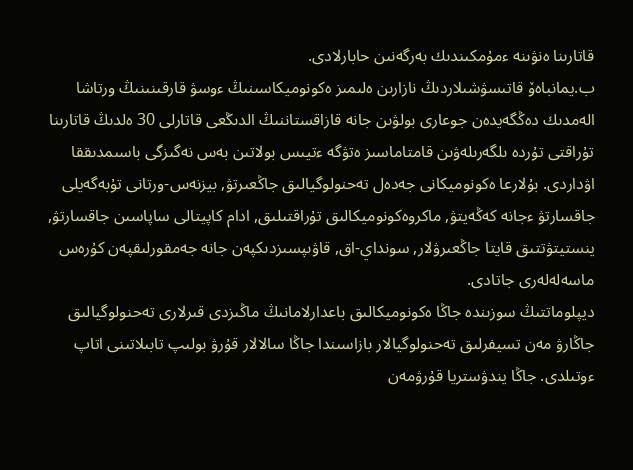قاتارىنا ەنۋىنە ءمۇمكىندىك بەرگەنىن حابارلادى.
ب.يمانباەۆ قاتىسۋشىلاردىڭ نازارىن ەلىمىز ەكونوميكاسىنىڭ ءوسۋ قارقىنىنىڭ ورتاشا الەمدىك دەڭگەيدەن جوعارى بولۋىن جانە قازاقستاننىڭ الدىڭعى قاتارلى 30 ەلدىڭ قاتارىنا تۇراقتى تۇردە ىلگەرىلەۋىن قامتاماسىز ەتۋگە ءتيىس بولاتىن بەس نەگىزگى باسىمدىققا اۋداردى. بۇلارعا ەكونوميكانى جەدەل تەحنولوگيالىق جاڭعىرتۋ, بيزنەس-ورتانى تۇبەگەيلى جاقسارتۋ ءجانە كەڭەيتۋ, ماكروەكونوميكالىق تۇراقتىلىق, ادام كاپيتالى ساپاسىن جاقسارتۋ, ينستيتۋتتىق قايتا جاڭعىرۋلار, سونداي-اق, قاۋىپسىزدىكپەن جانە جەمقورلىقپەن كۇرەس ماسەلەلەرى جاتادى.
ديپلوماتتىڭ سوزىندە جاڭا ەكونوميكالىق باعدارلامانىڭ ماڭىزدى قىرلارى تەحنولوگيالىق جاڭارۋ مەن تسيفرلىق تەحنولوگيالار بازاسىندا جاڭا سالالار قۇرۋ بولىپ تابىلاتىنى اتاپ ءوتىلدى. جاڭا يندۋستريا قۇرۋمەن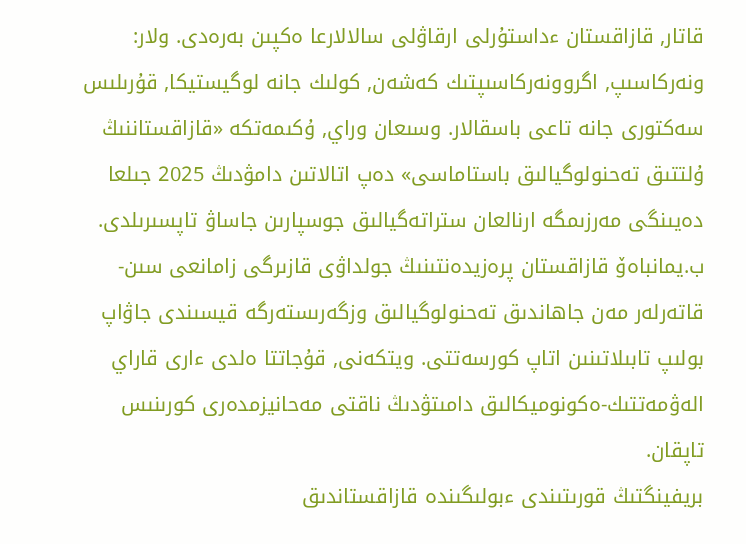قاتار, قازاقستان ءداستۇرلى ارقاۋلى سالالارعا ەكپىن بەرەدى. ولار: ونەركاسىپ, اگروونەركاسىپتىك كەشەن, كولىك جانە لوگيستيكا, قۇرىلىس سەكتورى جانە تاعى باسقالار. وسىعان وراي, ۇكىمەتكە «قازاقستاننىڭ ۇلتتىق تەحنولوگيالىق باستاماسى» دەپ اتالاتىن دامۋدىڭ 2025 جىلعا دەيىنگى مەرزىمگە ارنالعان ستراتەگيالىق جوسپارىن جاساۋ تاپسىرىلدى.
ب.يمانباەۆ قازاقستان پرەزيدەنتىنىڭ جولداۋى قازىرگى زامانعى سىن-قاتەرلەر مەن جاھاندىق تەحنولوگيالىق وزگەرىستەرگە قيسىندى جاۋاپ بولىپ تابىلاتىنىن اتاپ كورسەتتى. ويتكەنى, قۇجاتتا ەلدى ءارى قاراي الەۋمەتتىك-ەكونوميكالىق دامىتۋدىڭ ناقتى مەحانيزمدەرى كورىنىس تاپقان.
بريفينگتىڭ قورىتىندى ءبولىگىندە قازاقستاندىق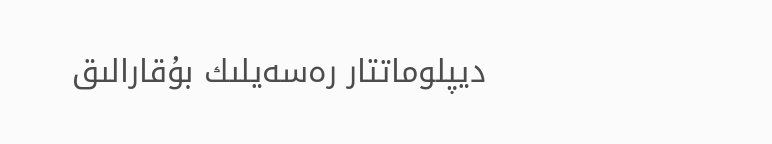ديپلوماتتار رەسەيلىك بۇقارالىق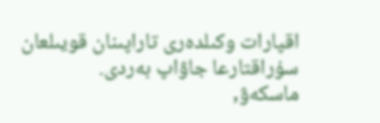اقپارات وكىلدەرى تاراپىنان قويىلعان سۇراقتارعا جاۋاپ بەردى.
ماسكەۋ,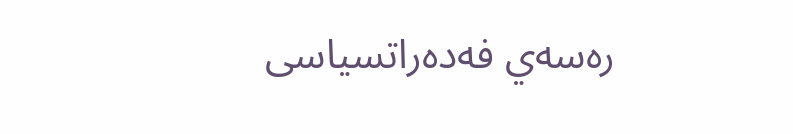رەسەي فەدەراتسياسى